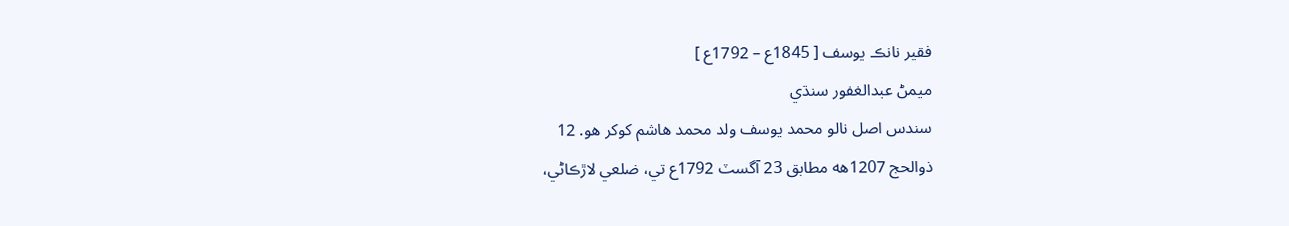فقير نانڪ يوسف [ 1845ع – 1792ع ]
ميمڻ عبدالغفور سنڌي
سندس اصل نالو محمد يوسف ولد محمد هاشم کوکر هو. 12
ذوالحج 1207هه مطابق 23 آگسٽ 1792ع تي، ضلعي لاڙڪاڻي،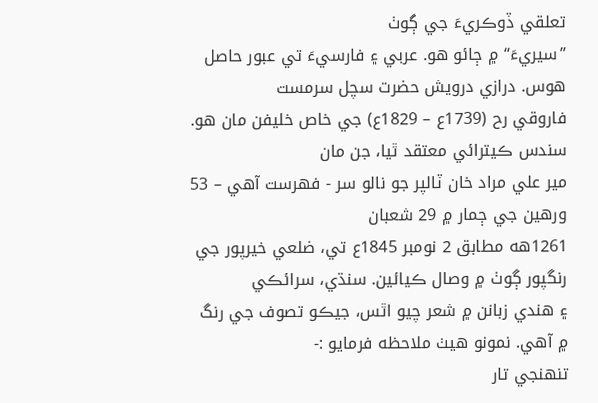تعلقي ڏوڪريءَ جي ڳوٺ
”سيريءَ“ ۾ ڄائو هو. عربي ۽ فارسيءَ تي عبور حاصل هوس. درازي درويش حضرت سچل سرمست
فاروقي رح (1739ع – 1829ع) جي خاص خليفن مان هو. سندس ڪيترائي معتقد ٿيا، جن مان
مير علي مراد خان ٽالپر جو نالو سر - فهرست آهي – 53 ورهين جي ڄمار ۾ 29 شعبان
1261هه مطابق 2 نومبر 1845ع تي، ضلعي خيرپور جي رنگپور ڳوٺ ۾ وصال ڪيائين. سنڌي، سرائڪي
۽ هندي زبانن ۾ شعر چيو اٿس، جيڪو تصوف جي رنگ ۾ آهي. نمونو هيٺ ملاحظه فرمايو :-
تنهنجي تار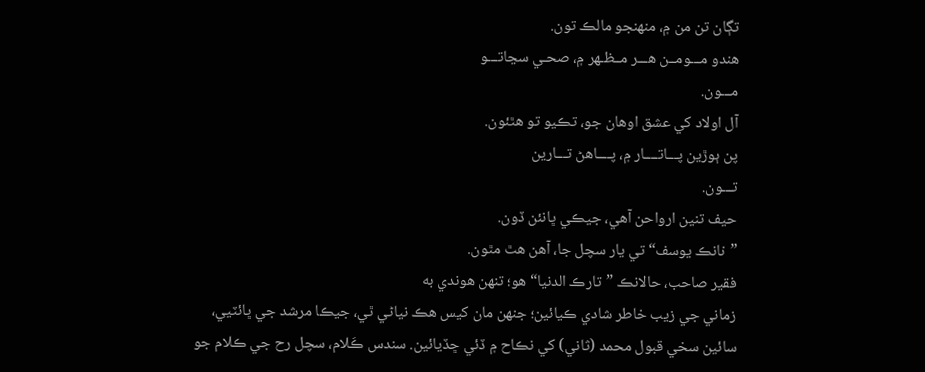تڳان تن من ۾، منهنجو مالڪ تون.
هندو مـــومــن هـــر مــظـهر ۾، صحـي سڃاتـــو
مـــون.
آل اولاد کي عشق اوهان جو، تڪيو تو هٿئون.
پن ٻوڙين پـــاتــــار ۾، پــــاهڻ تـــارين
تـــون.
حيف تنين ارواحن آهي، جيڪي ڀانئن ڏون.
”نانڪ يوسف“ تي يار سچل جا، آهن هٿ مٿون.
فقير صاحب، حالانڪ ”تارڪ الدنيا“ هو؛ تنهن هوندي به
زماني جي زيب خاطر شادي ڪيائين؛ جنهن مان کيس هڪ نياڻي ٿي، جيڪا مرشد جي ڀائٽيي،
سائين سخي قبول محمد (ثاني) کي نڪاح ۾ ڏئي ڇڏيائين. سندس ڪَلام، سچل رح جي ڪلام جو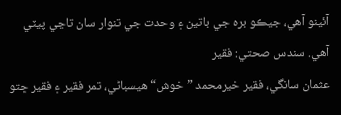آئينو آهي، جيڪو بره جي باتين ۽ وحدت جي تنوار سان تاڃي پيٽي آهي. سندس صحتي: فقير
عثمان سانگي، فقير خيرمحمد ”خوش“ هيسباڻي، تمر فقير ۽ فقير ڇتو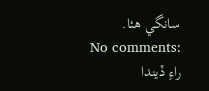سانگي هئا.
No comments:
راءِ ڏيندا